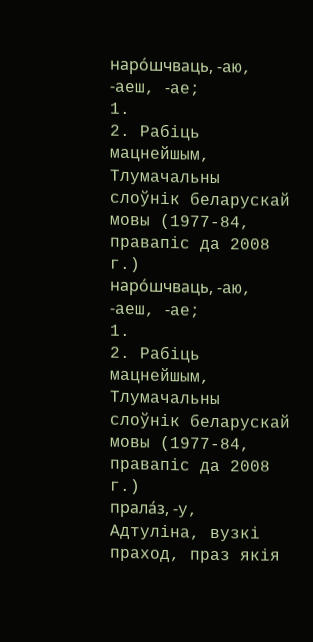наро́шчваць, ‑аю, ‑аеш, ‑ае;
1.
2. Рабіць мацнейшым,
Тлумачальны слоўнік беларускай мовы (1977-84, правапіс да 2008 г.)
наро́шчваць, ‑аю, ‑аеш, ‑ае;
1.
2. Рабіць мацнейшым,
Тлумачальны слоўнік беларускай мовы (1977-84, правапіс да 2008 г.)
прала́з, ‑у,
Адтуліна, вузкі праход, праз якія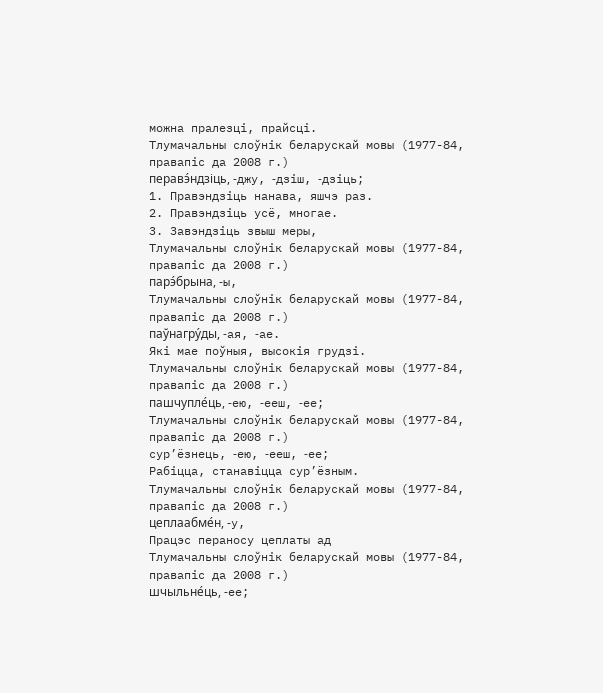можна пралезці, прайсці.
Тлумачальны слоўнік беларускай мовы (1977-84, правапіс да 2008 г.)
перавэ́ндзіць, ‑джу, ‑дзіш, ‑дзіць;
1. Правэндзіць нанава, яшчэ раз.
2. Правэндзіць усё, многае.
3. Завэндзіць звыш меры,
Тлумачальны слоўнік беларускай мовы (1977-84, правапіс да 2008 г.)
парэ́брына, ‑ы,
Тлумачальны слоўнік беларускай мовы (1977-84, правапіс да 2008 г.)
паўнагру́ды, ‑ая, ‑ае.
Які мае поўныя, высокія грудзі.
Тлумачальны слоўнік беларускай мовы (1977-84, правапіс да 2008 г.)
пашчупле́ць, ‑ею, ‑ееш, ‑ее;
Тлумачальны слоўнік беларускай мовы (1977-84, правапіс да 2008 г.)
сур’ёзнець, ‑ею, ‑ееш, ‑ее;
Рабіцца, станавіцца сур’ёзным.
Тлумачальны слоўнік беларускай мовы (1977-84, правапіс да 2008 г.)
цеплаабме́н, ‑у,
Працэс пераносу цеплаты ад
Тлумачальны слоўнік беларускай мовы (1977-84, правапіс да 2008 г.)
шчыльне́ць, ‑ее;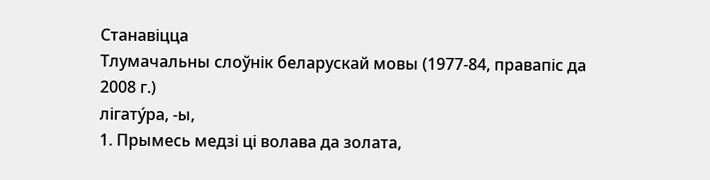Станавіцца
Тлумачальны слоўнік беларускай мовы (1977-84, правапіс да 2008 г.)
лігату́ра, -ы,
1. Прымесь медзі ці волава да золата,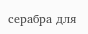серабра для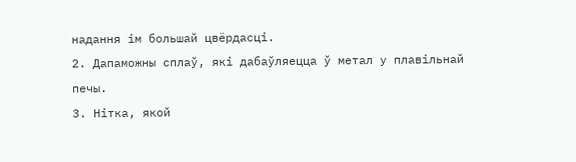надання ім большай цвёрдасці.
2. Дапаможны сплаў, які дабаўляецца ў метал у плавільнай печы.
3. Нітка, якой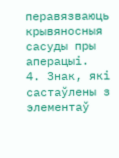перавязваюць крывяносныя сасуды пры аперацыі.
4. Знак, які састаўлены з элементаў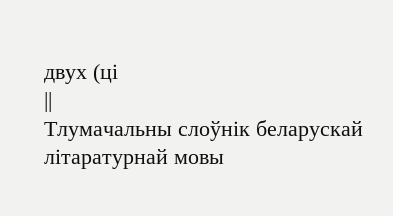двух (ці
||
Тлумачальны слоўнік беларускай літаратурнай мовы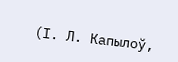(І. Л. Капылоў,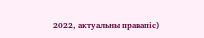2022, актуальны правапіс)